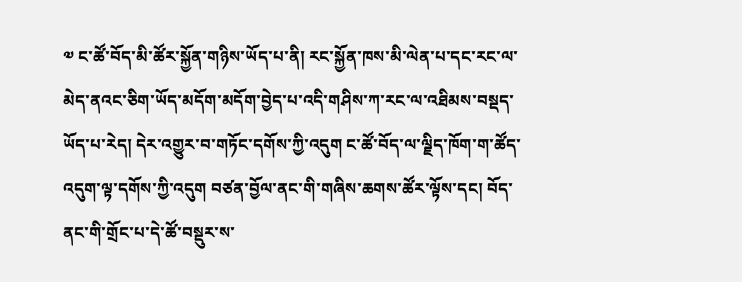༧ ང་ཚོ་བོད་མི་ཚོར་སྐྱོན་གཉིས་ཡོད་པ་ནི། རང་སྐྱོན་ཁས་མི་ལེན་པ་དང་རང་ལ་མེད་ནའང་ཅིག་ཡོད་མདོག་མདོག་བྱེད་པ་འདི་གཤིས་ཀ་རང་ལ་འཐིམས་བསྡད་ཡོད་པ་རེད། དེར་འགྱུར་བ་གཏོང་དགོས་ཀྱི་འདུག ང་ཚོ་བོད་ལ་ལྗིད་ཁོག་ག་ཚོད་འདུག་ལྟ་དགོས་ཀྱི་འདུག བཙན་བྱོལ་ནང་གི་གཞིས་ཆགས་ཚོར་ལྟོས་དང། བོད་ནང་གི་གྲོང་པ་དེ་ཚོ་བསྡུར་ས་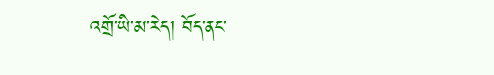འགྲོ་ཡི་མ་རེད། བོད་ནང་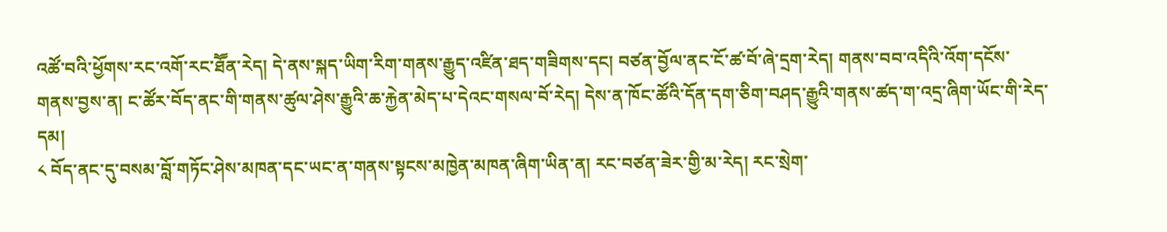འཚོ་བའི་ཕྱོགས་རང་འགོ་རང་ཐཽན་རེད། དེ་ནས་སྐད་ཡིག་རིག་གནས་རྒྱུད་འཛིན་ཐད་གཟིགས་དང། བཙན་བྱོལ་ནང་ངོ་ཚ་བོ་ཞེ་དྲག་རེད། གནས་བབ་འདིའི་འོག་དངོས་གནས་བྱས་ན། ང་ཚོར་བོད་ནང་གི་གནས་ཚུལ་ཤེས་རྒྱུའི་ཆ་རྐྱེན་མེད་པ་དེའང་གསལ་བོ་རེད། དེས་ན་ཁོང་ཚོའི་དོན་དག་ཅིག་བཤད་རྒྱུའི་གནས་ཚད་ག་འདྲ་ཞིག་ཡོང་གི་རེད་དམ།
༨ བོད་ནང་དུ་བསམ་བློ་གཏོང་ཤེས་མཁན་དང་ཡང་ན་གནས་སྟངས་མཁྱེན་མཁན་ཞིག་ཡིན་ན། རང་བཙན་ཟེར་གྱི་མ་རེད། རང་སྲེག་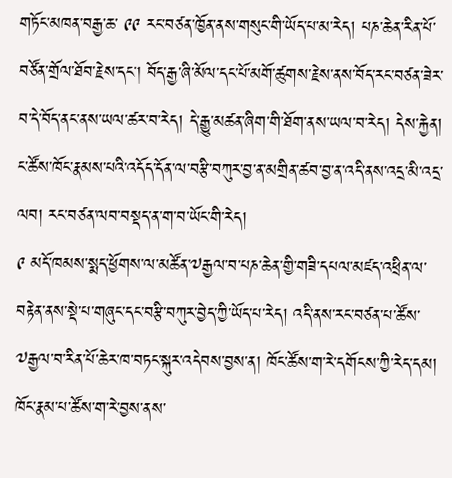གཏོང་མཁན་བརྒྱ་ཆ་ ༩༩ རང་བཙན་ཁྱོན་ནས་གསུང་གི་ཡོད་པ་མ་རེད། པཎ་ཆེན་རིན་པོ་བཙོན་གྲོལ་ཐོབ་རྗེས་དང། བོད་རྒྱ་ཞི་མོལ་དང་པོ་མགོ་ཚུགས་རྗེས་ནས་བོད་རང་བཙན་ཟེར་བ་དེ་བོད་ནང་ནས་ཡལ་ཚར་བ་རེད། དེ་རྒྱུ་མཚན་ཞིག་གི་ཐོག་ནས་ཡལ་བ་རེད། དེས་རྐྱེན། ང་ཚོས་ཁོང་རྣམས་པའི་འདོད་དོན་ལ་བརྩི་བཀུར་བྱ་ན་མགྲིན་ཚབ་བྱ་ན་འདི་ནས་འདྲ་མི་འདྲ་ལབ། རང་བཙན་ལབ་བསྡད་ན་ག་བ་ཡོང་གི་རེད།
༩ མདོ་ཁམས་སྨད་ཕྱོགས་ལ་མཚོན་༧རྒྱལ་བ་པཎ་ཆེན་གྱི་གཟི་དཔལ་མཛད་འཕྲིན་ལ་བརྟེན་ནས་སྡེ་པ་གཞུང་དང་བརྩི་བཀུར་བྱེད་ཀྱི་ཡོད་པ་རེད། འདི་ནས་རང་བཙན་པ་ཚོས་༧རྒྱལ་བ་རིན་པོ་ཆེར་ཁ་བཏང་སྐུར་འདེབས་བྱས་ན། ཁོང་ཚོས་ག་རེ་དགོངས་ཀྱི་རེད་དམ། ཁོང་རྣམ་པ་ཚོས་ག་རེ་བྱས་ནས་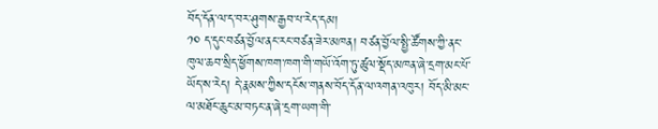བོད་དོན་ལ་ད་བར་ཤུགས་རྒྱབ་པ་རེད་དམ།
༡༠ ད་དུང་བཙན་བྱོལ་ནང་རང་བཙན་ཟེར་མཁན། བཙན་བྱོལ་སྤྱི་ཚོགས་ཀྱི་ནང་ཁུལ་ཆབ་སྲིད་ཕྱོགས་ཁག་ཁག་གི་གཡོ་འོག་ཏུ་ཚུལ་སྡོད་མཁན་ཞེ་དྲག་མང་པོ་ཡོད་ས་རེད། དེ་རྣམས་ཀྱིས་དངོས་གནས་བོད་དོན་ལ་འགན་འཁུར། བོད་མི་མང་ལ་མཐོང་ཆུང་མ་བཏང་ན་ཞེ་དྲག་ཡག་གི་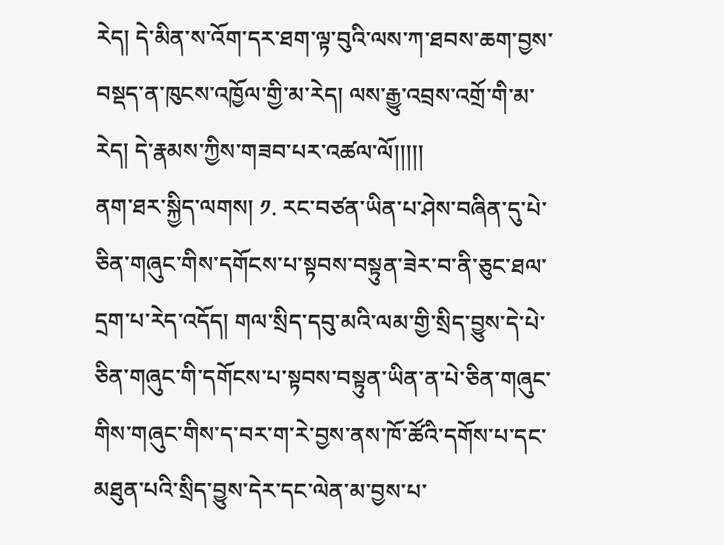རེད། དེ་མིན་ས་འོག་དར་ཐག་ལྟ་བུའི་ལས་ཀ་ཐབས་ཆག་བྱས་བསྡད་ན་ཁུངས་འཁྱོལ་གྱི་མ་རེད། ལས་རྒྱུ་འབྲས་འགྲོ་གི་མ་རེད། དེ་རྣམས་ཀྱིས་གཟབ་པར་འཚལ་ལོ།།།།།
ནག་ཐར་སྐྱིད་ལགས། ༡. རང་བཙན་ཡིན་པ་ཤེས་བཞིན་དུ་པེ་ཅིན་གཞུང་གིས་དགོངས་པ་སྟབས་བསྟུན་ཟེར་བ་ནི་ཅུང་ཐལ་དྲག་པ་རེད་འདོད། གལ་སྲིད་དབུ་མའི་ལམ་གྱི་སྲིད་བྱུས་དེ་པེ་ཅིན་གཞུང་གི་དགོངས་པ་སྟབས་བསྟུན་ཡིན་ན་པེ་ཅིན་གཞུང་གིས་གཞུང་གིས་ད་བར་ག་རེ་བྱས་ནས་ཁོ་ཚོའི་དགོས་པ་དང་མཐུན་པའི་སྲིད་བྱུས་དེར་དང་ལེན་མ་བྱས་པ་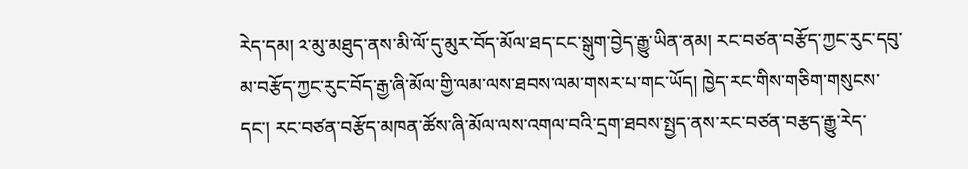རེད་དམ། ༢་མུ་མཐུད་ནས་མི་ལོ་དུ་མུར་བོད་མོལ་ཐད་ངང་སྒུག་བྱེད་རྒྱུ་ཡིན་ནམ། རང་བཙན་བརྩོད་ཀྱང་རུང་དབུ་མ་བརྩོད་ཀྱང་རུང་བོད་རྒྱ་ཞི་མོལ་གྱི་ལམ་ལས་ཐབས་ལམ་གསར་པ་གང་ཡོད། ཁྱེད་རང་གིས་གཅིག་གསུངས་དང་། རང་བཙན་བརྩོད་མཁན་ཚོས་ཞི་མོལ་ལས་འགལ་བའི་དྲག་ཐབས་སྤྱད་ནས་རང་བཙན་བརྩད་རྒྱུ་རེད་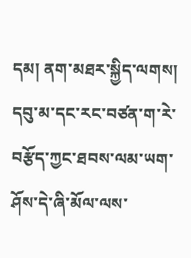དམ། ནག་མཐར་སྐྱིད་ལགས། དབུ་མ་དང་རང་བཙན་ག་རེ་བརྩོད་ཀྱང་ཐབས་ལམ་ཡག་ཤོས་དེ་ཞི་མོལ་ལས་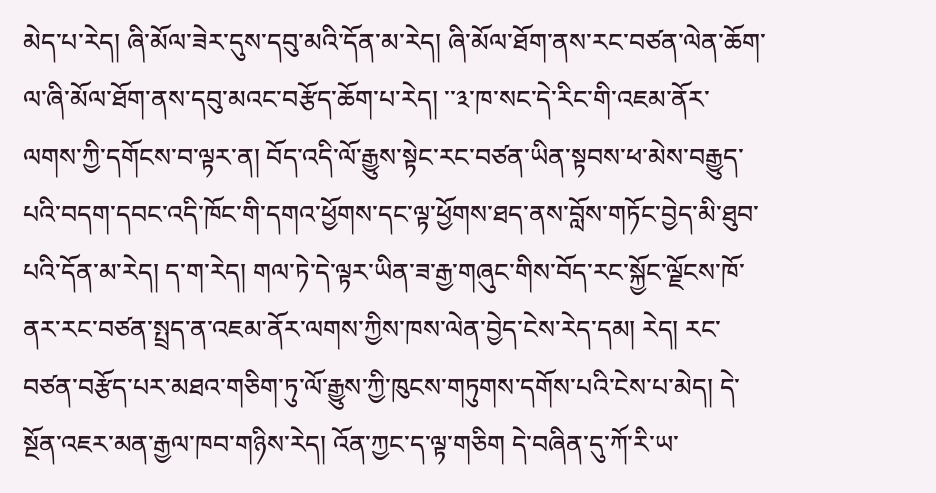མེད་པ་རེད། ཞི་མོལ་ཟེར་དུས་དབུ་མའི་དོན་མ་རེད། ཞི་མོལ་ཐོག་ནས་རང་བཙན་ལེན་ཆོག་ལ་ཞི་མོལ་ཐོག་ནས་དབུ་མའང་བརྩོད་ཆོག་པ་རེད། ་་༣་ཁ་སང་དེ་རིང་གི་འཇམ་ནོར་ལགས་ཀྱི་དགོངས་བ་ལྟར་ན། བོད་འདི་ལོ་རྒྱུས་སྟེང་རང་བཙན་ཡིན་སྟབས་ཕ་མེས་བརྒྱུད་པའི་བདག་དབང་འདི་ཁོང་གི་དགའ་ཕྱོགས་དང་ལྟ་ཕྱོགས་ཐད་ནས་བློས་གཏོང་བྱེད་མི་ཐུབ་པའི་དོན་མ་རེད། ད་ག་རེད། གལ་ཏེ་དེ་ལྟར་ཡིན་ཟ་རྒྱ་གཞུང་གིས་བོད་རང་སྐྱོང་ལྗོངས་ཁོ་ནར་རང་བཙན་སྤྲད་ན་འཇམ་ནོར་ལགས་ཀྱིས་ཁས་ལེན་བྱེད་ངེས་རེད་དམ། རེད། རང་བཙན་བརྩོད་པར་མཐའ་གཅིག་ཏུ་ལོ་རྒྱུས་ཀྱི་ཁུངས་གཏུགས་དགོས་པའི་ངེས་པ་མེད། དེ་སྔོན་འཇར་མན་རྒྱལ་ཁབ་གཉིས་རེད། འོན་ཀྱང་ད་ལྟ་གཅིག དེ་བཞིན་དུ་ཀོ་རི་ཡ་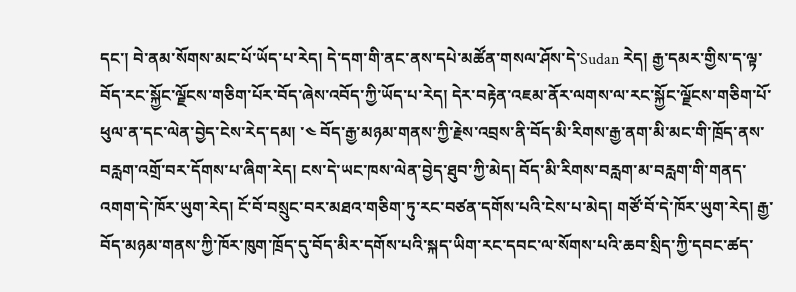དང་། བེ་ནམ་སོགས་མང་པོ་ཡོད་པ་རེད། དེ་དག་གི་ནང་ནས་དཔེ་མཚོན་གསལ་ཤོས་དེ་Sudan རེད། རྒྱ་དམར་གྱིས་ད་ལྟ་བོད་རང་སྐྱོང་ལྗོངས་གཅིག་པོར་བོད་ཞེས་འབོད་ཀྱི་ཡོད་པ་རེད། དེར་བརྟེན་འཇམ་ནོར་ལགས་ལ་རང་སྐྱོང་ལྗོངས་གཅིག་པོ་ཕུལ་ན་དང་ལེན་བྱེད་ངེས་རེད་དམ། ་༤ བོད་རྒྱ་མཉམ་གནས་ཀྱི་རྗེས་འབྲས་ནི་བོད་མི་རིགས་རྒྱ་ནག་མི་མང་གི་ཁྲོད་ནས་བརླག་འགྲོ་བར་དོགས་པ་ཞིག་རེད། ངས་དེ་ཡང་ཁས་ལེན་བྱེད་ཐུབ་ཀྱི་མེད། བོད་མི་རིགས་བརླག་མ་བརླག་གི་གནད་འགག་དེ་ཁོར་ཡུག་རེད། ངོ་བོ་བསྲུང་བར་མཐའ་གཅིག་ཏུ་རང་བཙན་དགོས་པའི་ངེས་པ་མེད། གཙོ་བོ་དེ་ཁོར་ཡུག་རེད། རྒྱ་བོད་མཉམ་གནས་ཀྱི་ཁོར་ཁུག་ཁྲོད་དུ་བོད་མིར་དགོས་པའི་སྐད་ཡིག་རང་དབང་ལ་སོགས་པའི་ཆབ་སྲིད་ཀྱི་དབང་ཚད་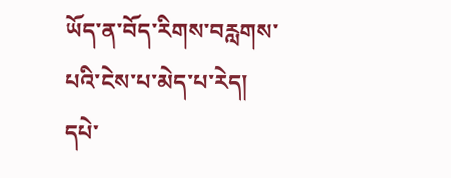ཡོད་ན་བོད་རིགས་བརླགས་པའི་ངེས་པ་མེད་པ་རེད། དཔེ་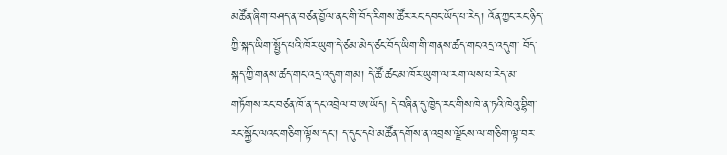མཚོན་ཞིག་བཤད་ན་བཙན་བྱོལ་ནང་གི་བོད་རིགས་ཚོར་རང་དབང་ཡོད་པ་རེད། འོན་ཀྱང་རང་ཉིད་ཀྱི་སྐད་ཡིག་སྤྱོད་པའི་ཁོར་ཡུག་དེ་ཙམ་མེད་ཙང་བོད་ཡིག་གི་གནས་ཚད་གང་འདྲ་འདུག་ བོད་སྐད་ཀྱི་གནས་ཚད་གང་འདྲ་འདུག་གམ། དེ་ཚོ་ཚང་མ་ཁོར་ཡུག་ལ་རག་ལས་པ་རེད་མ་གཏོགས་རང་བཙན་ཁོ་ན་དང་འབྲེལ་བ་ཨ་ཡོད། དེ་བཞིན་དུ་ཁྱེད་རང་གིས་ཁེ་ན་ཏའི་ཁེའུ་བྷིག་རང་སྐྱོང་ལའང་གཅིག་ལྟོས་དང་། ད་དུང་དཔེ་མཚོན་དགོས་ན་འབྲས་ལྗོངས་ལ་གཅིག་ལྟ་བར་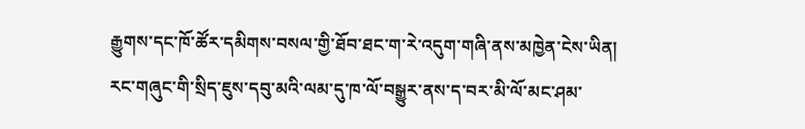རྒྱུགས་དང་ཁོ་ཚོར་དམིགས་བསལ་གྱི་ཐོབ་ཐང་ག་རེ་འདུག་གཞི་ནས་མཁྱེན་ངེས་ཡིན།
རང་གཞུང་གི་སྲིད་ཇུས་དབུ་མའི་ལམ་དུ་ཁ་ལོ་བསྒྱུར་ནས་ད་བར་མི་ལོ་མང་ཤམ་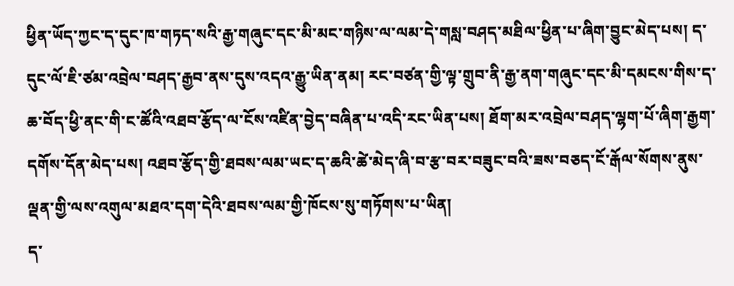ཕྱིན་ཡོད་ཀྱང་ད་དུང་ཁ་གཏད་སའི་རྒྱ་གཞུང་དང་མི་མང་གཉིས་ལ་ལམ་དེ་གསླ་བཤད་མཐིལ་ཕྱིན་པ་ཞིག་བྱུང་མེད་པས། ད་དུང་ལོ་ཇི་ཙམ་འབྲེལ་བཤད་རྒྱབ་ནས་དུས་འདའ་རྒྱུ་ཡིན་ནམ། རང་བཙན་གྱི་ལྟ་གྲུབ་ནི་རྒྱ་ནག་གཞུང་དང་མི་དམངས་གིས་ད་ཆ་བོད་ཕྱི་ནང་གི་ང་ཚོའི་འཐབ་རྩོད་ལ་ངོས་འཛིན་བྱེད་བཞིན་པ་འདི་རང་ཡིན་པས། ཐོག་མར་འབྲེལ་བཤད་ལྷག་པོ་ཞིག་རྒྱག་དགོས་དོན་མེད་པས། འཐབ་རྩོད་གྱི་ཐབས་ལམ་ཡང་ད་ཆའི་ཚེ་མེད་ཞི་བ་རྩ་བར་བཟུང་བའི་ཟས་བཅད་ངོ་རྒོལ་སོགས་ནུས་ལྡན་གྱི་ལས་འགུལ་མཐའ་དག་དེའི་ཐབས་ལམ་གྱི་ཁོངས་སུ་གཏོགས་པ་ཡིན།
ད་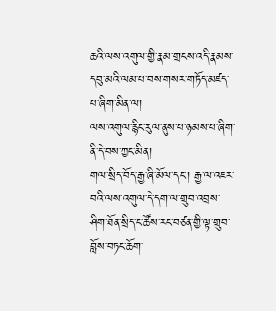ཆའི་ལས་འགུལ་གྱི་རྣམ་གྲངས་འདི་རྣམས་དབུ་མའི་ལམ་པ་བས་གསར་གཏོད་མཛད་པ་ཞིག་མིན་ལ།
ལས་འགུལ་རྙིང་རུལ་ནུས་པ་ཉམས་པ་ཞིག་ནི་དེ་བས་ཀྱང་མིན།
གལ་སྲིད་བོད་རྒྱ་ཞི་མོལ་དང་། རྒྱ་ལ་འཇར་བའི་ལས་འགུལ་དེ་དག་ལ་གྲུབ་འབྲས་ཤིག་ཐོན་སྲིད་ང་ཚོས་རང་བཙན་གྱི་ལྟ་གྲུབ་བློས་བཏང་ཆོག་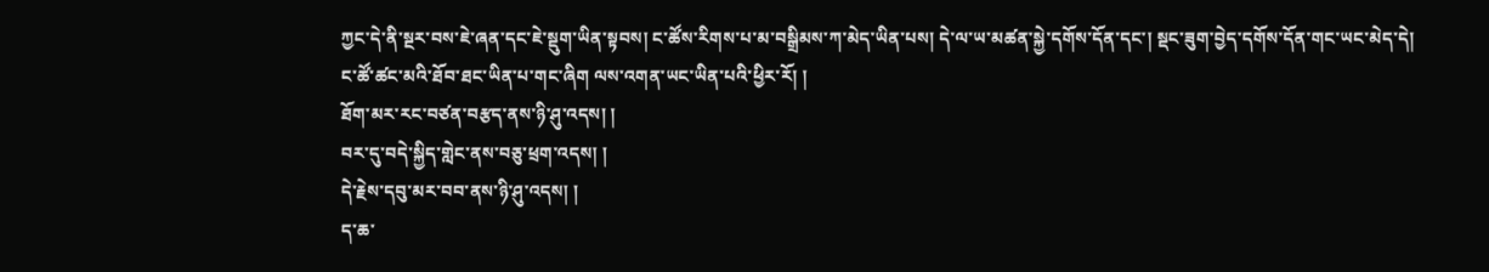ཀྱང་དེ་ནི་སྔར་བས་ཇེ་ཞན་དང་ཇེ་སྡུག་ཡིན་སྟབས། ང་ཚོས་རིགས་པ་མ་བསྒྲིམས་ཀ་མེད་ཡིན་པས། དེ་ལ་ཡ་མཚན་སྐྱེ་དགོས་དོན་དང་། སྡང་ཟུག་བྱེད་དགོས་དོན་གང་ཡང་མེད་དེ།
ང་ཚོ་ཚང་མའི་ཐོབ་ཐང་ཡིན་པ་གང་ཞིག ལས་འགན་ཡང་ཡིན་པའི་ཕྱིར་རོ། །
ཐོག་མར་རང་བཙན་བརྩད་ནས་ཉི་ཤུ་འདས། །
བར་དུ་བདེ་སྐྱིད་གླེང་ནས་བཅུ་ཕྲག་འདས། །
དེ་རྗེས་དབུ་མར་བབ་ནས་ཉི་ཤུ་འདས། །
ད་ཆ་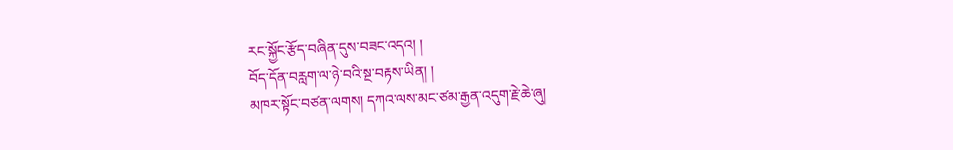རང་སྐྱོང་རྩོད་བཞིན་དུས་བཟང་འདའ། །
བོད་དོན་བརླག་ལ་ཉེ་བའི་སྔ་བརྟས་ཡིན། །
མཁར་སྟོང་བཙན་ལགས། དཀའ་ལས་མང་ཙམ་རྒྱན་འདུག་རྗེ་ཆེ་ཞུ།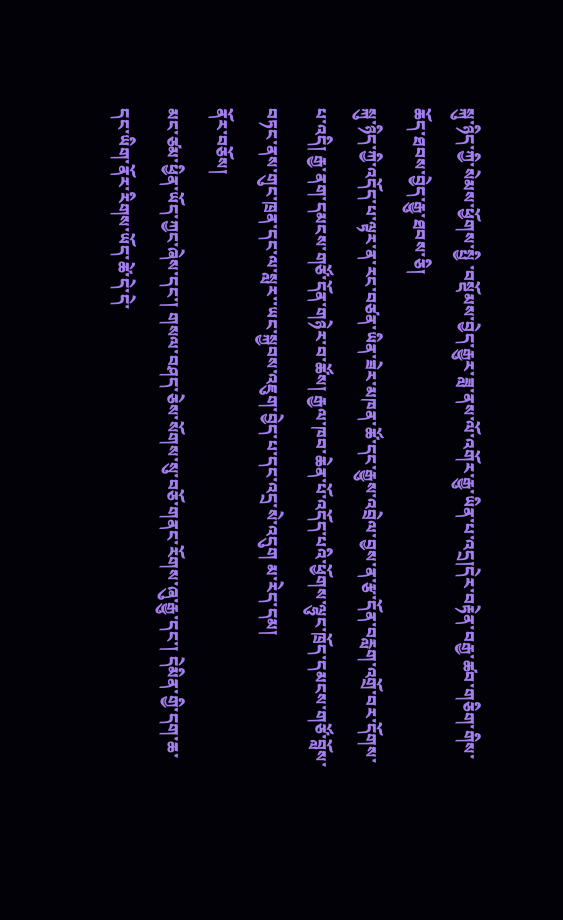སྐུ་ཉིད་ཀྱི་སེམས་ཕྱོགས་སྤྱི ་བསྡོམས་བྱེད་རྒྱུར་ཟླ་ནས་ལོ་འགོར་རྒྱུ་ཡིན་པ་འདྲ།དེར་བརྟེན་བརྒྱ་ཚབ་གཅིག་གིས་ཆོད་ཐབས་བྱེད་རྒྱུ་ཐབས་ཅི།
སྐུ་ཉིད་ཀྱི་འདོད་པ་ལྟར་ན་རང་བཙན་ཡིན་ཟེར་མཁན་ཚོ་དང་རྒྱུས་འབྲེལ་བྱས་ན་རྩ་དོན་བརླག་འགྲོ་བར་དོགས་པ་འདི། རྒྱ་ནག་དམངས་གཙོ་དོན་གཉེར་བ་ཚོས། རྒྱལ་ཁབ་ཆེན་པོ་འདོད་པའི་ཕྱོགས་ལྷུང་ཁྲོད་དམངས་གཙོ་བློས་བཏང་ནས་གུང་ཁྲན་དང་ལ་སླར་་ཡང་སྐྱབས་འཇུག་བྱེད་པ་དང་འདྲ་སེ་འདུག མ་རེད་དམ།
ནོར་བཅོས།
མང་ཙམ་ཕྱིན་ཡོད་ཀྱང་ཞེས་དང་། གསལ་བཤད་ཅེས་སོགས་སུ་བཅོ་གནང་རོགས་ཞུ་རྒྱུ་དང་། དེམིན་གྱི་དག་ཆ་དང་ཡིག་ནོར་རིགས་ཡོད་ཚེ་དེ་དེ་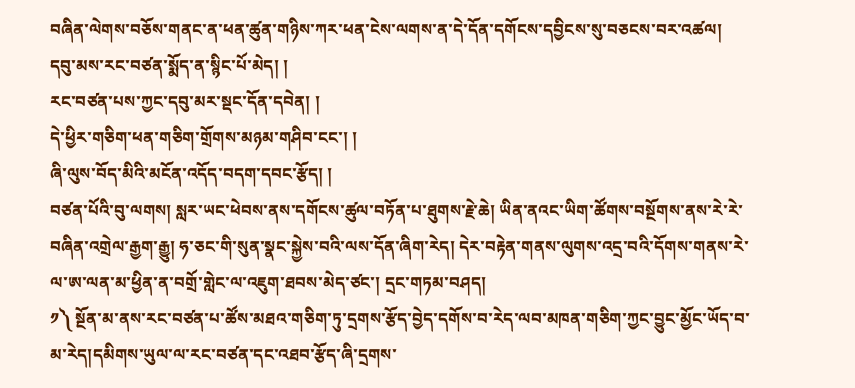བཞིན་ལེགས་བཅོས་གནང་ན་ཕན་ཚུན་གཉིས་ཀར་ཕན་ངེས་ལགས་ན་དེ་དོན་དགོངས་དབྱིངས་སུ་བཅངས་བར་འཚལ།
དབུ་མས་རང་བཙན་སྨོད་ན་སྙིང་པོ་མེད། །
རང་བཙན་པས་ཀྱང་དབུ་མར་སྡང་དོན་དབེན། །
དེ་ཕྱིར་གཅིག་ཕན་གཅིག་གྲོགས་མཉམ་གཤིབ་ངང་། །
ཞི་ལུས་བོད་མིའི་མངོན་འདོད་བདག་དབང་རྩོད། །
བཙན་པོའི་བུ་ལགས། སླར་ཡང་ཕེབས་ནས་དགོངས་ཚུལ་བཏོན་པ་ཐུགས་རྗེ་ཆེ། ཡིན་ནའང་ཡིག་ཚོགས་བསྔོགས་ནས་རེ་རེ་བཞིན་འགྲེལ་རྒྱག་རྒྱུ། ཧ་ཅང་གི་སུན་སྣང་སྐྱེས་བའི་ལས་དོན་ཞིག་རེད། དེར་བརྟེན་གནས་ལུགས་འདྲ་བའི་དོགས་གནས་རེ་ལ་ཨ་ལན་མ་ཕྱིན་ན་བགྲོ་གླེང་ལ་འཇུག་ཐབས་མེད་ཙང་། དྲང་གཏམ་བཤད།
༡༽ སྔོན་མ་ནས་རང་བཙན་པ་ཚོས་མཐའ་གཅིག་ཏུ་དྲགས་རྩོད་བྱེད་དགོས་བ་རེད་ལབ་མཁན་གཅིག་ཀྱང་བྱུང་མྱོང་ཡོད་བ་མ་རེད།དམིགས་ཡུལ་ལ་རང་བཙན་དང་འཐབ་རྩོད་ཞི་དྲགས་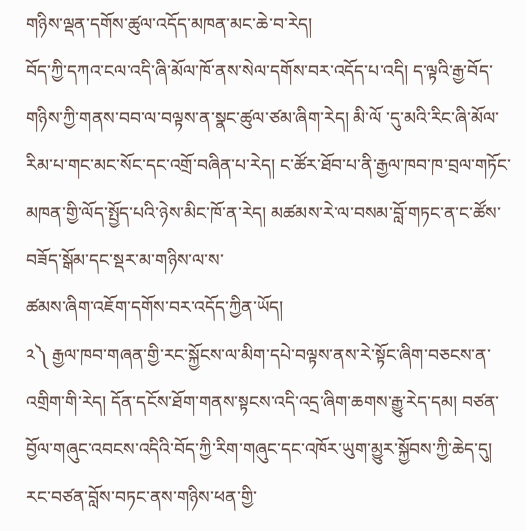གཉིས་ལྡན་དགོས་ཚུལ་འདོད་མཁན་མང་ཆེ་བ་རེད།
བོད་ཀྱི་དཀའ་ངལ་འདི་ཞི་མོལ་ཁོ་ནས་སེལ་དགོས་བར་འདོད་པ་འདི། ད་ལྟའི་རྒྱ་བོད་གཉིས་ཀྱི་གནས་བབ་ལ་བལྟས་ན་སྣང་ཚུལ་ཙམ་ཞིག་རེད། མི་ལོ ་དུ་མའི་རིང་ཞི་མོལ་རིམ་པ་གང་མང་སོང་དང་འགྲོ་བཞིན་པ་རེད། ང་ཚོར་ཐོབ་པ་ནི་རྒྱལ་ཁབ་ཁ་བྲལ་གཏོང་མཁན་གྱི་ལོད་སྤྱོད་པའི་ཉེས་མིང་ཁོ་ན་རེད། མཚམས་རེ་ལ་བསམ་བློ་གཏང་ན་ང་ཚོས་བཟོད་སྒོམ་དང་སྡར་མ་གཉིས་ལ་ས་
ཚམས་ཞིག་འཇོག་དགོས་བར་འདོད་ཀྱིན་ཡོད།
༢༽ རྒྱལ་ཁབ་གཞན་གྱི་རང་སྐྱོངས་ལ་མིག་དཔེ་བལྟས་ནས་རེ་སྟོང་ཞིག་བཅངས་ན་འགྲིག་གི་རེད། དོན་དངོས་ཐོག་གནས་སྟངས་འདི་འདྲ་ཞིག་ཆགས་རྒྱུ་རེད་དམ། བཙན་བྱོལ་གཞུང་འབངས་འདིའི་བོད་ཀྱི་རིག་གཞུང་དང་འཁོར་ཡུག་མྱུར་སྐྱོབས་ཀྱི་ཆེད་དུ། རང་བཙན་བློས་བཏང་ནས་གཉིས་ཕན་གྱི་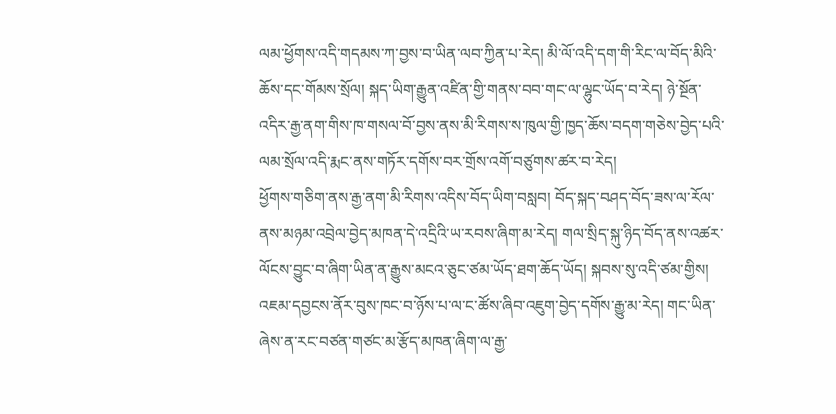ལམ་ཕྱོགས་འདི་གདམས་ཀ་བྱས་བ་ཡིན་ལབ་ཀྱིན་པ་རེད། མི་ལོ་འདི་དག་གི་རིང་ལ་བོད་མིའི་ཆོས་དང་གོམས་སྲོལ། སྐད་ཡིག་རྒྱུན་འཛིན་གྱི་གནས་བབ་གང་ལ་ལྷུང་ཡོད་བ་རེད། ཉེ་སྔོན་འདིར་རྒྱ་ནག་གིས་ཁ་གསལ་བོ་བྱས་ནས་མི་རིགས་ས་ཁུལ་གྱི་ཁྱད་ཆོས་བདག་གཅེས་བྱེད་པའི་ལམ་སྲོལ་འདི་རྨང་ནས་གཏོར་དགོས་བར་གྲོས་འགོ་བཙུགས་ཚར་བ་རེད།
ཕྱོགས་གཅིག་ནས་རྒྱ་ནག་མི་རིགས་འདིས་བོད་ཡིག་བསླབ། བོད་སྐད་བཤད་བོད་ཟས་ལ་རོལ་ནས་མཉམ་འབྲེལ་བྱེད་མཁན་དེ་འདྲིའི་ཡ་རབས་ཞིག་མ་རེད། གལ་སྲིད་སྐུ་ཉིད་བོད་ནས་འཚར་ལོངས་བྱུང་བ་ཞིག་ཡིན་ན་རྒྱུས་མངའ་ཅུང་ཙམ་ཡོད་ཐག་ཆོད་ཡོད། སྐབས་སུ་འདི་ཙམ་གྱིས།
འཇམ་དབྱངས་ནོར་བུས་ཁང་བ་ཉོས་པ་ལ་ང་ཚོས་ཞིབ་འཇུག་བྱེད་དགོས་རྒྱུ་མ་རེད། གང་ཡིན་ཞེས་ན་རང་བཙན་གཙང་མ་རྩོད་མཁན་ཞིག་ལ་རྒྱ་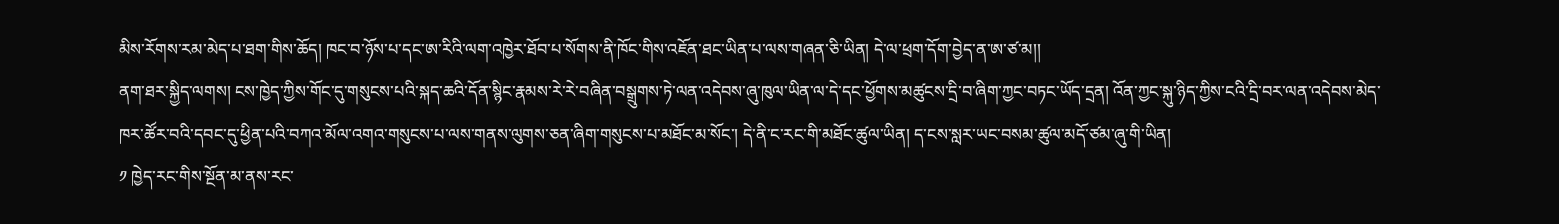མིས་རོགས་རམ་མེད་པ་ཐག་གིས་ཆོད། ཁང་བ་ཉོས་པ་དང་ཨ་རིའི་ལག་འཁྱེར་ཐོབ་པ་སོགས་ནི་ཁོང་གིས་འཇོན་ཐང་ཡིན་པ་ལས་གཞན་ཅི་ཡིན། དེ་ལ་ཕྲག་དོག་བྱེད་ན་ཨ་ཙ་མ།།
ནག་ཐར་སྐྱིད་ལགས། ངས་ཁྱེད་ཀྱིས་གོང་དུ་གསུངས་པའི་སྐད་ཆའི་དོན་སྙིང་རྣམས་རེ་རེ་བཞིན་བསྒྲུགས་ཏེ་ལན་འདེབས་ཞུ་ཁུལ་ཡིན་ལ་དེ་དང་ཕྱོགས་མཚུངས་དྲི་བ་ཞིག་ཀྱང་བཏང་ཡོད་དྲན། འོན་ཀྱང་སྐུ་ཉིད་ཀྱིས་ངའི་དྲི་བར་ལན་འདེབས་མེད་ཁར་ཚོར་བའི་དབང་དུ་ཕྱིན་པའི་བཀའ་མོལ་འགའ་གསུངས་པ་ལས་གནས་ལུགས་ཅན་ཞིག་གསུངས་པ་མཐོང་མ་སོང་། དེ་ནི་ང་རང་གི་མཐོང་ཚུལ་ཡིན། ད་ངས་སླར་ཡང་བསམ་ཚུལ་མདོ་ཙམ་ཞུ་གི་ཡིན།
༡ ཁྱེད་རང་གིས་སྔོན་མ་ནས་རང་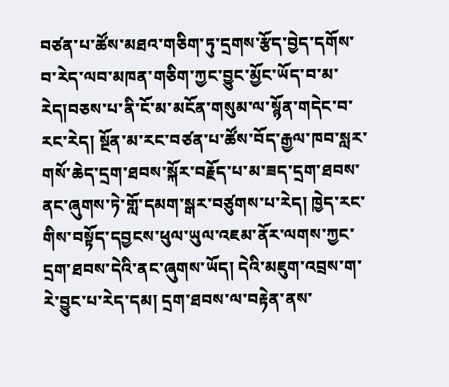བཙན་པ་ཚོས་མཐའ་གཅིག་ཏུ་དྲགས་རྩོད་བྱེད་དགོས་བ་རེད་ལབ་མཁན་གཅིག་ཀྱང་བྱུང་མྱོང་ཡོད་བ་མ་རེད།བཅས་པ་ནི་ངོ་མ་མངོན་གསུམ་ལ་སྙོན་གདེང་བ་རང་རེད། སྔོན་མ་རང་བཙན་པ་ཚོས་བོད་རྒྱལ་ཁབ་སླར་གསོ་ཆེད་དྲག་ཐབས་སྐོར་བརྗོད་པ་མ་ཟད་དྲག་ཐབས་ནང་ཞུགས་ཏེ་གློ་དམག་སྒར་བཙུགས་པ་རེད། ཁྱེད་རང་གིས་བསྟོད་དབྱངས་ཕུལ་ཡུལ་འཇམ་ནོར་ལགས་ཀྱང་དྲག་ཐབས་དེའི་ནང་ཞུགས་ཡོད། དེའི་མཇུག་འབྲས་ག་རེ་བྱུང་པ་རེད་དམ། དྲག་ཐབས་ལ་བརྟེན་ནས་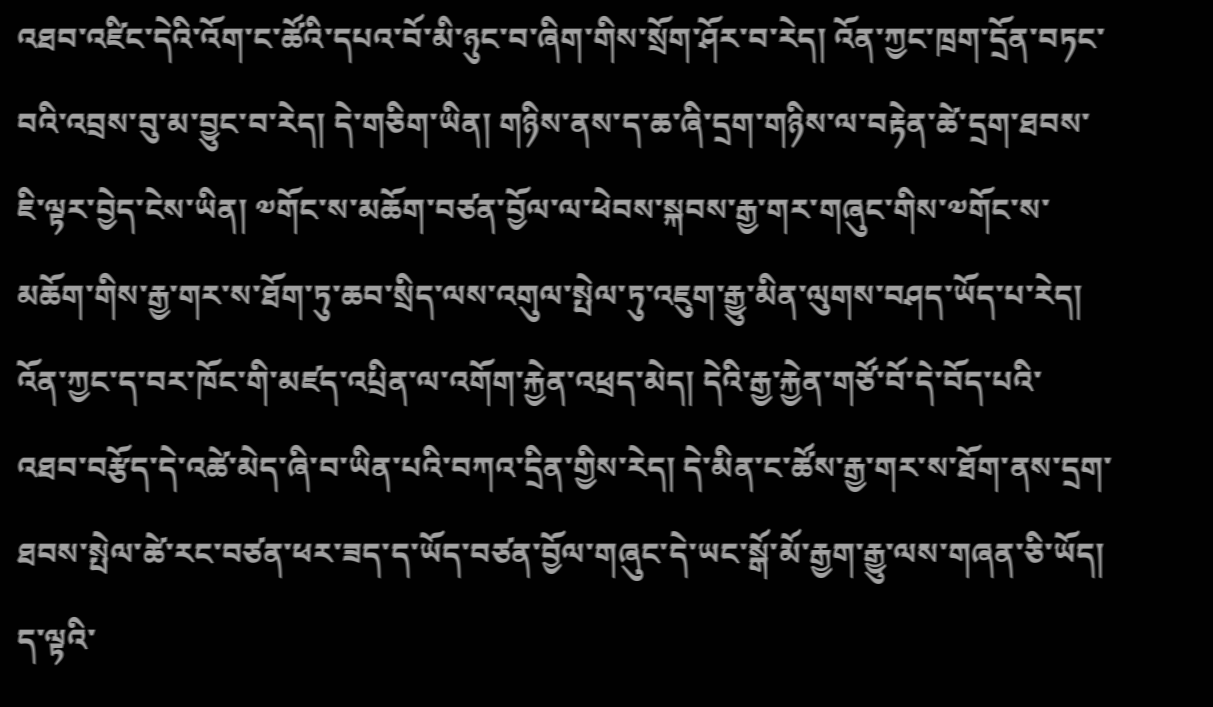འཐབ་འཛིང་དེའི་འོག་ང་ཚོའི་དཔའ་བོ་མི་ཉུང་བ་ཞིག་གིས་སྲོག་ཤོར་བ་རེད། འོན་ཀྱང་ཁྲག་དྲོན་བཏང་བའི་འབྲས་བུ་མ་བྱུང་བ་རེད། དེ་གཅིག་ཡིན། གཉིས་ནས་ད་ཆ་ཞི་དྲག་གཉིས་ལ་བརྟེན་ཚེ་དྲག་ཐབས་ཇི་ལྟར་བྱེད་ངེས་ཡིན། ༧གོང་ས་མཆོག་བཙན་བྱོལ་ལ་ཕེབས་སྐབས་རྒྱ་གར་གཞུང་གིས་༧གོང་ས་མཆོག་གིས་རྒྱ་གར་ས་ཐོག་ཏུ་ཆབ་སྲིད་ལས་འགུལ་སྤེལ་ཏུ་འཇུག་རྒྱུ་མིན་ལུགས་བཤད་ཡོད་པ་རེད། འོན་ཀྱང་ད་བར་ཁོང་གི་མཛད་འཔྲིན་ལ་འགོག་རྐྱེན་འཕྲད་མེད། དེའི་རྒྱ་རྐྱེན་གཙོ་བོ་དེ་བོད་པའི་འཐབ་བརྩོད་དེ་འཚེ་མེད་ཞི་བ་ཡིན་པའི་བཀའ་དྲིན་གྱིས་རེད། དེ་མིན་ང་ཚོས་རྒྱ་གར་ས་ཐོག་ནས་དྲག་ཐབས་སྤེལ་ཚེ་རང་བཙན་ཕར་ཟད་ད་ཡོད་བཙན་བྱོལ་གཞུང་དེ་ཡང་སྒོ་མོ་རྒྱག་རྒྱུ་ལས་གཞན་ཅི་ཡོད། ད་ལྟའི་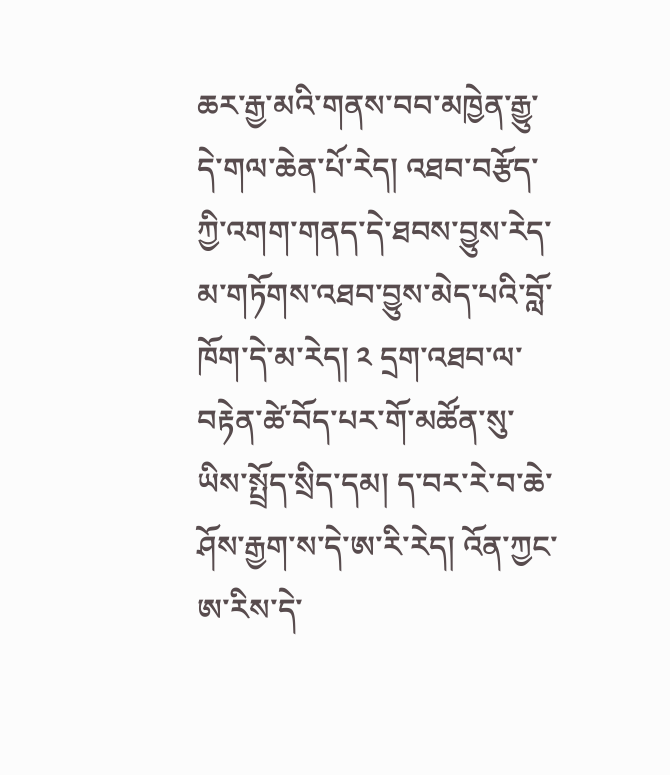ཆར་རྒྱ་མའི་གནས་བབ་མཁྱེན་རྒྱུ་དེ་གལ་ཆེན་པོ་རེད། འཐབ་བརྩོད་ཀྱི་འགག་གནད་དེ་ཐབས་བྱུས་རེད་མ་གཏོགས་འཐབ་བྱུས་མེད་པའི་བློ་ཁོག་དེ་མ་རེད། ༢ དྲག་འཐབ་ལ་བརྟེན་ཚེ་བོད་པར་གོ་མཚོན་སུ་ཡིས་སྤྲོད་སྲིད་དམ། ད་བར་རེ་བ་ཆེ་ཤོས་རྒྱག་ས་དེ་ཨ་རི་རེད། འོན་ཀྱང་ཨ་རིས་དེ་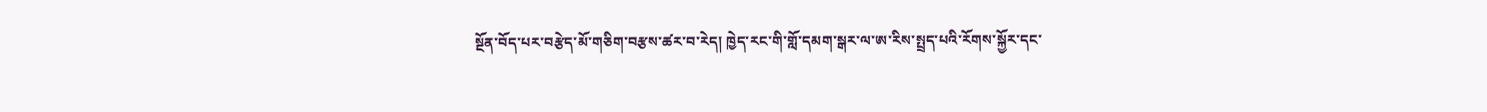སྔོན་བོད་པར་བརྩེད་མོ་གཅིག་བརྩས་ཚར་བ་རེད། ཁྱེད་རང་གི་གློ་དམག་སྒར་ལ་ཨ་རིས་སྤྲད་པའི་རོགས་སྐྱོར་དང་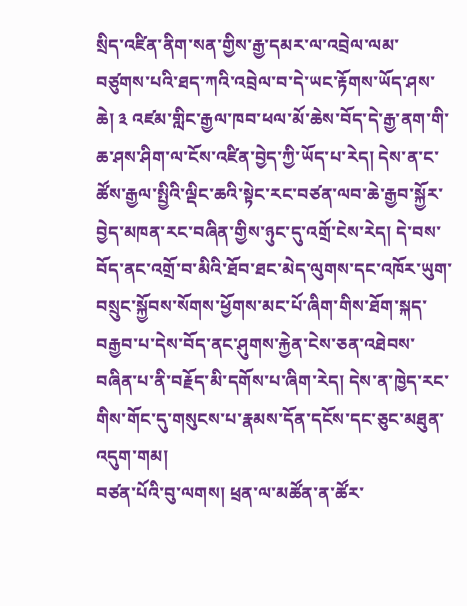སྲིད་འཛིན་ནིག་སན་གྱིས་རྒྱ་དམར་ལ་འབྲེལ་ལམ་བཙུགས་པའི་ཐད་ཀའི་འབྲེལ་བ་དེ་ཡང་རྟོགས་ཡོད་ཤས་ཆེ། ༣ འཛམ་གླིང་རྒྱལ་ཁབ་ཕལ་མོ་ཆེས་བོད་དེ་རྒྱ་ནག་གི་ཆ་ཤས་ཤིག་ལ་ངོས་འཛིན་བྱེད་ཀྱི་ཡོད་པ་རེད། དེས་ན་ང་ཚོས་རྒྱལ་སྤྱིའི་ལྡིང་ཆའི་སྟེང་རང་བཙན་ལབ་ཆེ་རྒྱབ་སྐྱོར་བྱེད་མཁན་རང་བཞིན་གྱིས་ཉུང་དུ་འགྲོ་ངེས་རེད། དེ་བས་བོད་ནང་འགྲོ་བ་མིའི་ཐོབ་ཐང་མེད་ལུགས་དང་འཁོར་ཡུག་བསྲུང་སྐྱོབས་སོགས་ཕྱོགས་མང་པོ་ཞིག་གིས་ཐོག་སྐད་བརྒྱབ་པ་དེས་བོད་ནང་ཤུགས་རྐྱེན་ངེས་ཅན་འཐེབས་བཞིན་པ་ནི་བརྗོད་མི་དགོས་པ་ཞིག་རེད། དེས་ན་ཁྱེད་རང་གིས་གོང་དུ་གསུངས་པ་རྣམས་དོན་དངོས་དང་ཅུང་མཐུན་འདུག་གམ།
བཙན་པོའི་བུ་ལགས། ཕྲན་ལ་མཚོན་ན་ཚོར་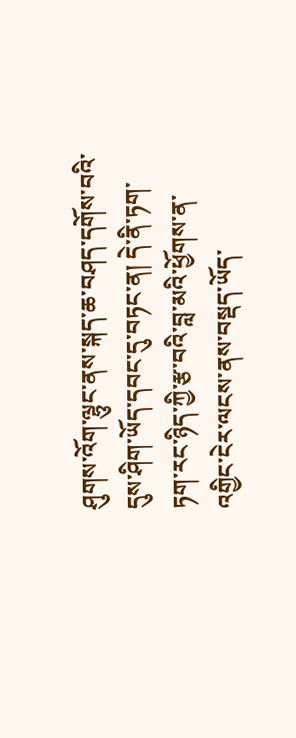ཤུགས་འོག་ལྷུང་ནས་སྐད་ཆ་བཤད་དགོས་བའི་དུས་ཤིག་ཡོད་དབང་དུ་བཏང་ན། དེ་ནི་ཏག་ཏག་རང་ཉིད་ཀྱི་རྩ་བའི་བླ་མའི་ཕྱོགས་ན་འགྱིང་ངེར་ལངས་ནས་བསྡད་ཡོད་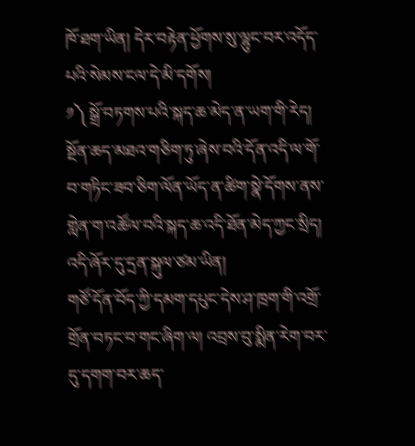ཁོ་ཐག་ཡིན། དེར་བརྟེན་ཕྱོགས་སུ་ལྷུང་བར་འདོད་པའི་སེམས་ངལ་དེ་མི་དགོས།
༡༽ སྒྲོ་བཏགས་པའི་སྐད་ཆ་མེད་ན་ཡག་གི་རེད། སྔོན་ཆད་མཐའ་གཅིག་ཏུ་ཞེས་བའི་དོན་འདི་ལ་གོ་བ་གཏིང་ཟབ་ཅིག་ལོན་ཡོད་ན་ཚིག་སྣེ་དོགས་ནས་གླེན་ག་འཚོལ་བའི་སྐད་ཆ་འདི་ཐོན་མེད་ཀྱང་སྲིད། འདི་ཞོར་དུ་དྲན་སྐུལ་ཙམ་ཡིན།
གཙོ་དོན་བོད་ཀྱི་དམག་དཔུང་དེས་ཤ་ཁྲག་གི་འགྲོ་གྲོན་བཏང་བ་གང་ཞིག་ལ། འབྲས་བུ་སྨིན་རེག་བར་དུ་དགག་བར་ཆད་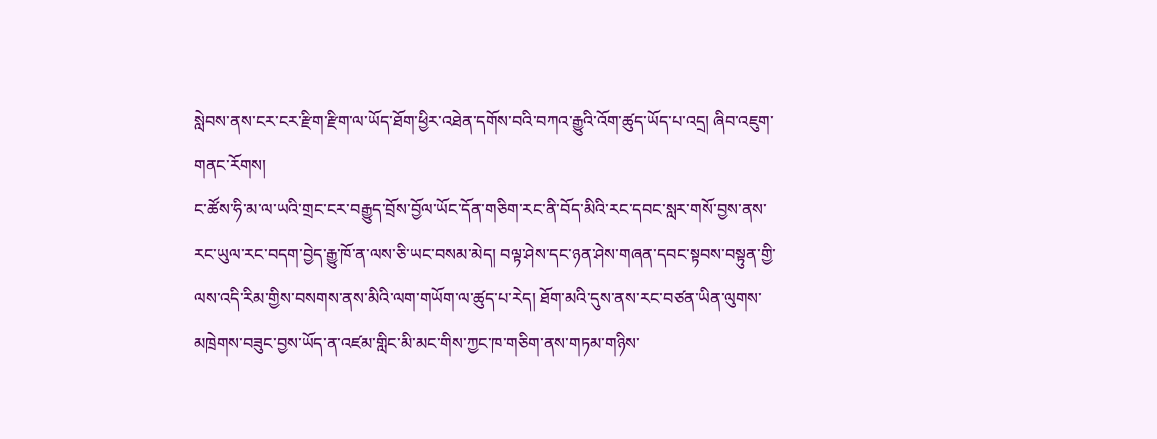སླེབས་ནས་ངར་ངར་རྫིག་རྫིག་ལ་ཡོད་ཐོག་ཕྱིར་འཐེན་དགོས་བའི་བཀའ་རྒྱུའི་འོག་ཚུད་ཡོད་པ་འདྲ། ཞིབ་འཇུག་གནང་རོགས།
ང་ཚོས་ཧི་མ་ལ་ཡའི་གྲང་ངར་བརྒྱུད་བྲོས་བྱོལ་ཡོང་དོན་གཅིག་རང་ནི་བོད་མིའི་རང་དབང་སླར་གསོ་བྱས་ནས་རང་ཡུལ་རང་བདག་བྱེད་རྒྱུ་ཁོ་ན་ལས་ཅི་ཡང་བསམ་མེད། བལྟ་ཤེས་དང་ཉན་ཤེས་གཞན་དབང་སྟབས་བསྟུན་གྱི་ལས་འདི་རིམ་གྱིས་བསགས་ནས་མིའི་ལག་གཡོག་ལ་ཚུད་པ་རེད། ཐོག་མའི་དུས་ནས་རང་བཙན་ཡིན་ལུགས་མཁྲེགས་བཟུང་བྱས་ཡོད་ན་འཛམ་གླིང་མི་མང་གིས་ཀྱང་ཁ་གཅིག་ནས་གཏམ་གཉིས་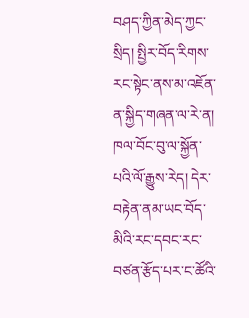བཤད་ཀྱིན་མེད་ཀྱང་སྲིད། སྤྱིར་བོད་རིགས་རང་སྟེང་ནས་མ་འཇོན་ན་སྐྱིད་གཞན་ལ་རེ་ན། ཁལ་བོང་བུ་ལ་སྐྱོན་པའི་ལོ་རྒྱུས་རེད། དེར་བརྟེན་ནམ་ཡང་བོད་མིའི་རང་དབང་རང་བཙན་རྩོད་པར་ང་ཚོའི་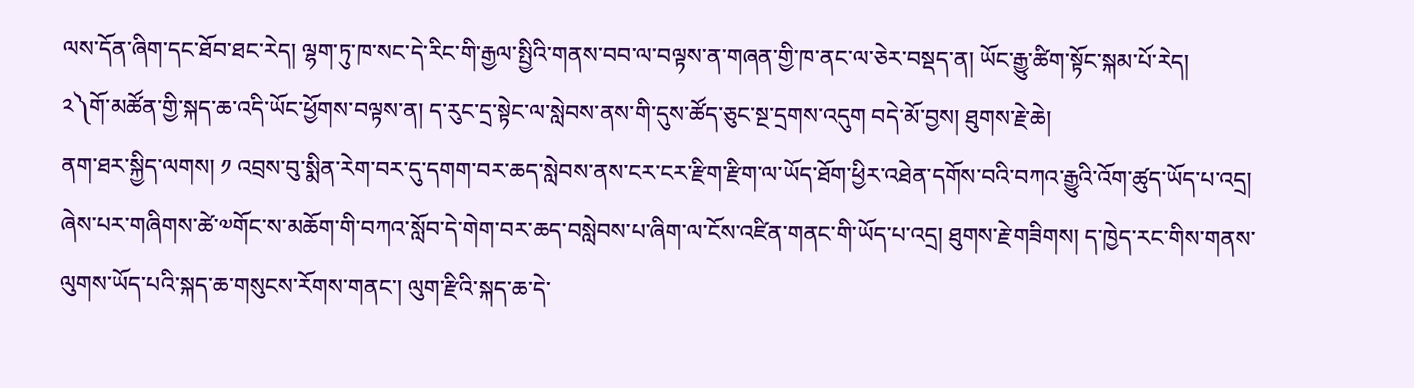ལས་དོན་ཞིག་དང་ཐོབ་ཐང་རེད། ལྷག་ཏུ་ཁ་སང་དེ་རིང་གི་རྒྱལ་སྤྱིའི་གནས་བབ་ལ་བལྟས་ན་གཞན་གྱི་ཁ་ནང་ལ་ཅེར་བསྡད་ན། ཡོང་རྒྱུ་ཚིག་སྟོང་སྐམ་པོ་རེད།
༢༽གོ་མཚོན་གྱི་སྐད་ཆ་འདི་ཡོང་ཕྱོགས་བལྟས་ན། ད་རུང་དྲ་སྟེང་ལ་སླེབས་ནས་གི་དུས་ཚོད་ཅུང་སྔ་དྲགས་འདུག བདེ་མོ་བྱས། ཐུགས་རྗེ་ཆེ།
ནག་ཐར་སྐྱིད་ལགས། ༡ འབྲས་བུ་སྨིན་རེག་བར་དུ་དགག་བར་ཆད་སླེབས་ནས་ངར་ངར་རྫིག་རྫིག་ལ་ཡོད་ཐོག་ཕྱིར་འཐེན་དགོས་བའི་བཀའ་རྒྱུའི་འོག་ཚུད་ཡོད་པ་འདྲ། ཞེས་པར་གཞིགས་ཚེ་༧གོང་ས་མཆོག་གི་བཀའ་སློབ་དེ་གེག་བར་ཆད་བསླེབས་པ་ཞིག་ལ་ངོས་འཛིན་གནང་གི་ཡོད་པ་འདྲ། ཐུགས་རྗེ་གཟིགས། ད་ཁྱེད་རང་གིས་གནས་ལུགས་ཡོད་པའི་སྐད་ཆ་གསུངས་རོགས་གནང་། ལུག་རྫིའི་སྐད་ཆ་དེ་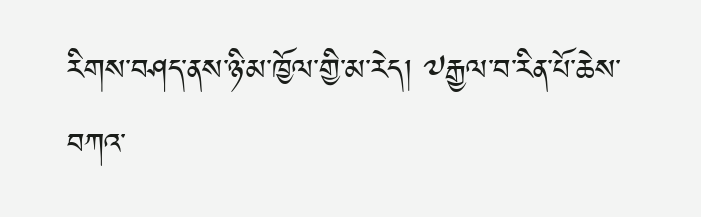རིགས་བཤད་ནས་ཉི་མ་ཁྱོལ་གྱི་མ་རེད། ༧རྒྱལ་བ་རིན་པོ་ཆེས་བཀའ་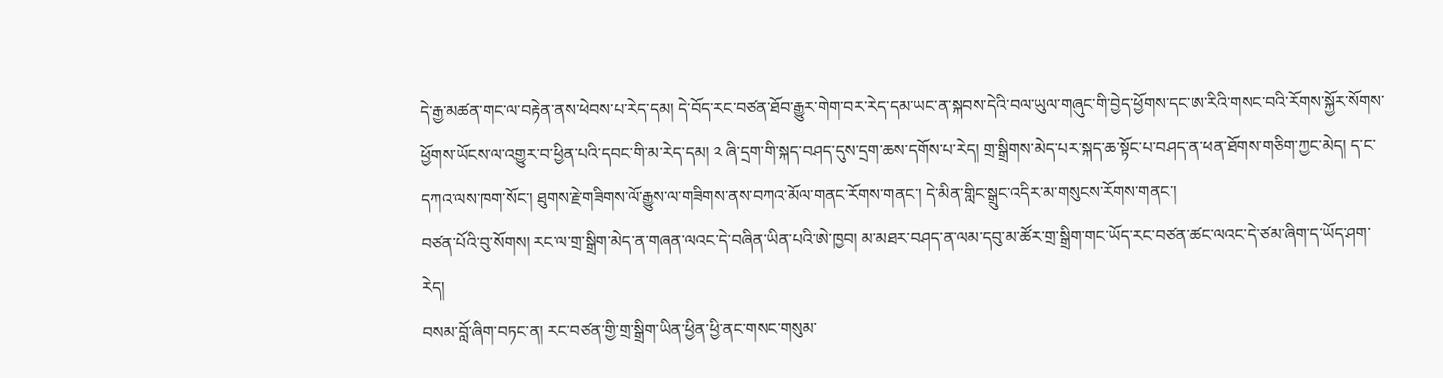དེ་རྒྱ་མཚན་གང་ལ་བརྟེན་ནས་ཕེབས་པ་རེད་དམ། དེ་བོད་རང་བཙན་ཐོབ་རྒྱུར་གེག་བར་རེད་དམ་ཡང་ན་སྐབས་དེའི་བལ་ཡུལ་གཞུང་གི་བྱེད་ཕྱོགས་དང་ཨ་རིའི་གསང་བའི་རོགས་སྐྱོར་སོགས་ཕྱོགས་ཡོངས་ལ་འགྱུར་བ་ཕྱིན་པའི་དབང་གི་མ་རེད་དམ། ༢ ཞི་དྲག་གི་སྐད་བཤད་དུས་དྲག་ཆས་དགོས་པ་རེད། གྲ་སྒྲིགས་མེད་པར་སྐད་ཆ་སྟོང་པ་བཤད་ན་ཕན་ཐོགས་གཅིག་ཀྱང་མེད། ད་ང་དཀའ་ལས་ཁག་སོང་། ཐུགས་རྗེ་གཟིགས་ལོ་རྒྱུས་ལ་གཟིགས་ནས་བཀའ་མོལ་གནང་རོགས་གནང་། དེ་མིན་གླིང་སྒྲུང་འདིར་མ་གསུངས་རོགས་གནང་།
བཙན་པོའི་བུ་སོགས། རང་ལ་གྲ་སྒྲིག་མེད་ན་གཞན་ལའང་དེ་བཞིན་ཡིན་པའི་ཨེ་ཁྱབ། མ་མཐར་བཤད་ན་ལམ་དབུ་མ་ཚོར་གྲ་སྒྲིག་གང་ཡོད་རང་བཙན་ཚང་ལའང་དེ་ཙམ་ཞིག་ད་ཡོད་ཤག་རེད།
བསམ་བློ་ཞིག་བཏང་ན། རང་བཙན་གྱི་གྲ་སྒྲིག་ཡིན་ཕྱིན་ཕྱི་ནང་གསང་གསུམ་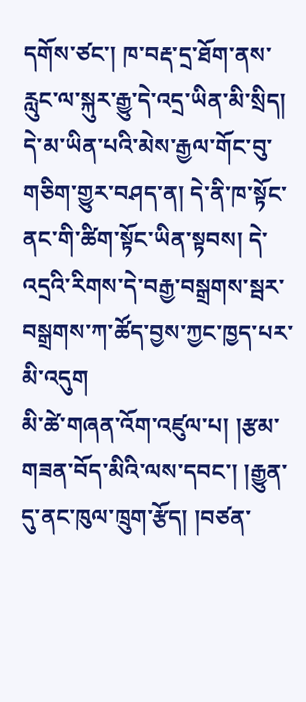དགོས་ཙང་། ཁ་བརྡ་དྲ་ཐོག་ནས་རླུང་ལ་སྐུར་རྒྱུ་དེ་འདྲ་ཡིན་མི་སྲིད། དེ་མ་ཡིན་པའི་མེས་རྒྱལ་གོང་བུ་གཅིག་གྱུར་བཤད་ན། དེ་ནི་ཁ་སྟོང་ནང་གི་ཚིག་སྟོང་ཡིན་སྟབས། དེ་འདྲའི་རིགས་དེ་བརྒྱ་བསྒྲགས་སྦར་བསྒྲགས་ཀ་ཚོད་བྱས་ཀྱང་ཁྱད་པར་མི་འདུག
མི་ཚེ་གཞན་འོག་འཛུལ་པ། །རྩམ་གཟན་བོད་མིའི་ལས་དབང་། །རྒྱུན་དུ་ནང་ཁུལ་ཁྲུག་རྩོད། །བཙན་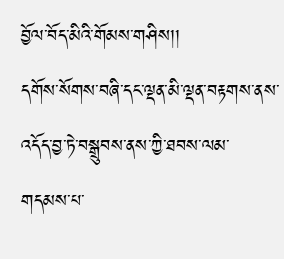བྱོལ་བོད་མིའི་གོམས་གཤིས།།
དགོས་སོགས་བཞི་དང་ལྡན་མི་ལྡན་བརྟགས་ནས་འདོད་བྱ་ཏེ་བསྒྲུབས་ནས་ཀྱི་ཐབས་ལམ་གདམས་པ་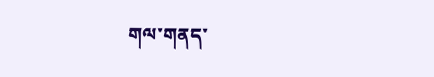གལ་གནད་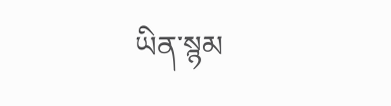ཡིན་སྙམ